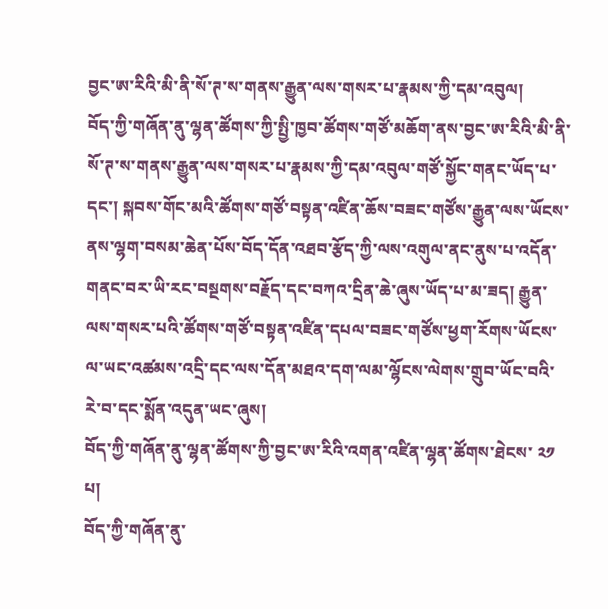བྱང་ཨ་རིའི་མི་ནི་སོ་ཊ་ས་གནས་རྒྱུན་ལས་གསར་པ་རྣམས་ཀྱི་དམ་འབུལ།
བོད་ཀྱི་གཞོན་ནུ་ལྷན་ཚོགས་ཀྱི་སྤྱི་ཁྱབ་ཚོགས་གཙོ་མཆོག་ནས་བྱང་ཨ་རིའི་མི་ནི་སོ་ཊ་ས་གནས་རྒྱུན་ལས་གསར་པ་རྣམས་ཀྱི་དམ་འབུལ་གཙོ་སྐྱོང་གནང་ཡོད་པ་དང་། སྐབས་གོང་མའི་ཚོགས་གཙོ་བསྟན་འཛིན་ཆོས་བཟང་གཙོས་རྒྱུན་ལས་ཡོངས་ནས་ལྷག་བསམ་ཆེན་པོས་བོད་དོན་འཐབ་རྩོད་ཀྱི་ལས་འགུལ་ནང་ནུས་པ་འདོན་གནང་བར་ཡི་རང་བསྔགས་བརྗོད་དང་བཀའ་དྲིན་ཆེ་ཞུས་ཡོད་པ་མ་ཟད། རྒྱུན་ལས་གསར་པའི་ཚོགས་གཙོ་བསྟན་འཛིན་དཔལ་བཟང་གཙོས་ཕྱག་རོགས་ཡོངས་ལ་ཡང་འཚམས་འདྲི་དང་ལས་དོན་མཐའ་དག་ལམ་ལྷོངས་ལེགས་གྲུབ་ཡོང་བའི་རེ་བ་དང་སྨོན་འདུན་ཡང་ཞུས།
བོད་ཀྱི་གཞོན་ནུ་ལྷན་ཚོགས་ཀྱི་བྱང་ཨ་རིའི་འགན་འཛིན་ལྷན་ཚོགས་ཐེངས་ ༢༡ པ།
བོད་ཀྱི་གཞོན་ནུ་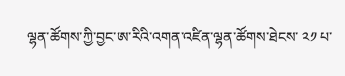ལྷན་ཚོགས་ཀྱི་བྱང་ཨ་རིའི་འགན་འཛིན་ལྷན་ཚོགས་ཐེངས་ ༢༡ པ་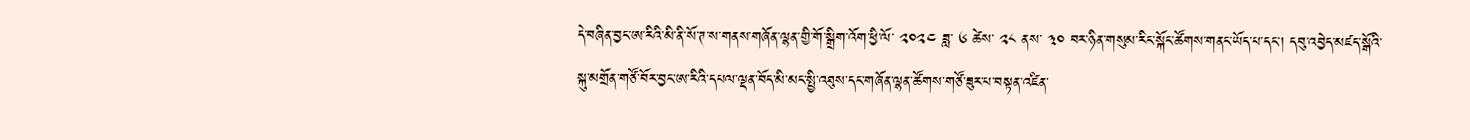དེ་བཞིན་བྱང་ཨ་རིའི་མི་ནི་སོ་ཊ་ས་གནས་གཞོན་ལྷན་གྱི་གོ་སྒྲིག་འོག་ཕྱི་ལོ་ ༢༠༢༤ ཟླ་ ༦ ཚེས་ ༢༨ ནས་ ༣༠ བར་ཉིན་གསུམ་རིང་སྐོང་ཚོགས་གནང་ཡོད་པ་དང་། དབུ་འབྱེད་མཛད་སྒོའི་སྐུ་མགྲོན་གཙོ་བོར་བྱང་ཨ་རིའི་དཔལ་ལྡན་བོད་མི་མང་སྤྱི་འཐུས་དང་གཞོན་ལྷན་ཚོགས་གཙོ་ཟུར་པ་བསྟན་འཛིན་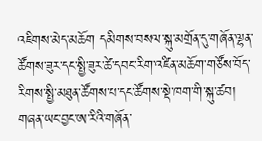འཇིགས་མེད་མཆོག དམིགས་བསལ་སྐུ་མགྲོན་དུ་གཞོན་ལྷན་ཚོགས་ཟུར་དང་སྤྱི་ཟུར་ཚེ་དབང་རིག་འཛིན་མཆོག་གཙོས་བོད་རིགས་སྤྱི་མཐུན་ཚོགས་པ་དང་ཚོགས་སྡེ་ཁག་གི་སྐུ་ཚབ། གཞན་ཡང་བྱང་ཨ་རིའི་གཞོན་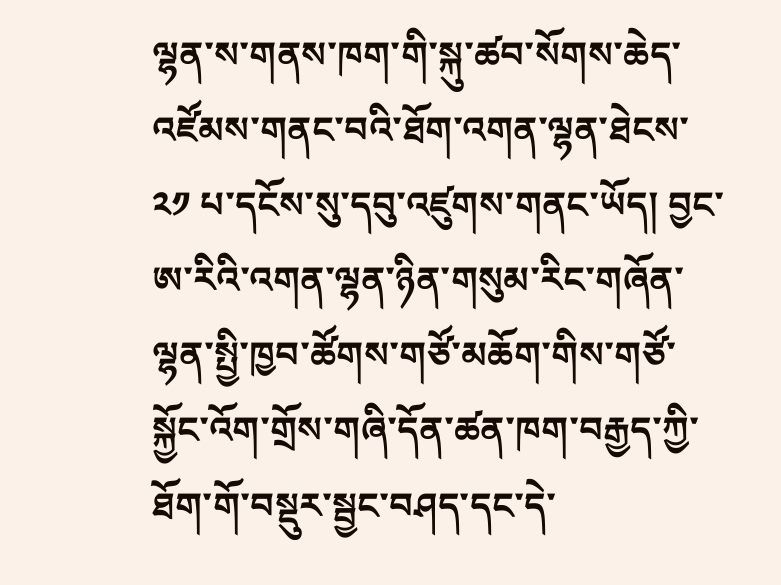ལྷན་ས་གནས་ཁག་གི་སྐུ་ཚབ་སོགས་ཆེད་འཛོམས་གནང་བའི་ཐོག་འགན་ལྷན་ཐེངས་ ༢༡ པ་དངོས་སུ་དབུ་འཛུགས་གནང་ཡོད། བྱང་ཨ་རིའི་འགན་ལྷན་ཉིན་གསུམ་རིང་གཞོན་ལྷན་སྤྱི་ཁྱབ་ཚོགས་གཙོ་མཆོག་གིས་གཙོ་སྐྱོང་འོག་གྲོས་གཞི་དོན་ཚན་ཁག་བརྒྱད་ཀྱི་ཐོག་གོ་བསྡུར་སྦྱང་བཤད་དང་དེ་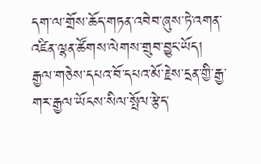དག་ལ་གྲོས་ཆོད་གཏན་འབེབ་ཞུས་ཏེ་འགན་འཛིན་ལྷན་ཚོགས་ལེགས་གྲུབ་བྱུང་ཡོད།
རྒྱལ་གཅེས་དཔའ་བོ་དཔའ་མོ་རྗེས་དྲན་གྱི་རྒྱ་གར་རྒྱལ་ཡོངས་སིལ་སྤོལ་རྩེད་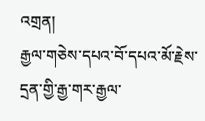འགྲན།
རྒྱལ་གཅེས་དཔའ་བོ་དཔའ་མོ་རྗེས་དྲན་གྱི་རྒྱ་གར་རྒྱལ་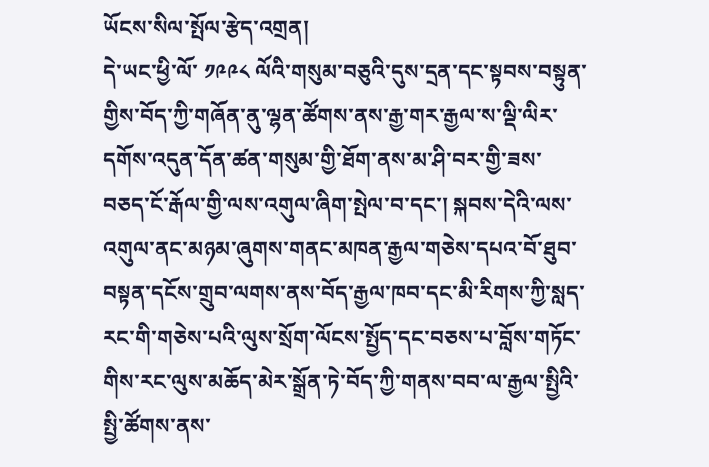ཡོངས་སིལ་སྤོལ་རྩེད་འགྲན།
དེ་ཡང་ཕྱི་ལོ་ ༡༩༩༨ ལོའི་གསུམ་བཅུའི་དུས་དྲན་དང་སྟབས་བསྟུན་གྱིས་བོད་ཀྱི་གཞོན་ནུ་ལྷན་ཚོགས་ནས་རྒྱ་གར་རྒྱལ་ས་ལྡི་ལིར་དགོས་འདུན་དོན་ཚན་གསུམ་གྱི་ཐོག་ནས་མ་ཤི་བར་གྱི་ཟས་བཅད་ངོ་རྒོལ་གྱི་ལས་འགུལ་ཞིག་སྤེལ་བ་དང་། སྐབས་དེའི་ལས་འགུལ་ནང་མཉམ་ཞུགས་གནང་མཁན་རྒྱལ་གཅེས་དཔའ་བོ་ཐུབ་བསྟན་དངོས་གྲུབ་ལགས་ནས་བོད་རྒྱལ་ཁབ་དང་མི་རིགས་ཀྱི་སླད་རང་གི་གཅེས་པའི་ལུས་སྲོག་ལོངས་སྤྱོད་དང་བཅས་པ་བློས་གཏོང་གིས་རང་ལུས་མཆོད་མེར་སྒྲོན་ཏེ་བོད་ཀྱི་གནས་བབ་ལ་རྒྱལ་སྤྱིའི་སྤྱི་ཚོགས་ནས་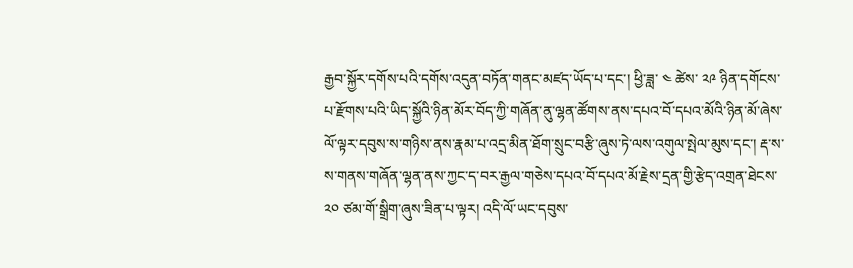རྒྱབ་སྐྱོར་དགོས་པའི་དགོས་འདུན་བཏོན་གནང་མཛད་ཡོད་པ་དང་། ཕྱི་ཟླ་ ༤ ཚེས་ ༢༩ ཉིན་དགོངས་པ་རྫོགས་པའི་ཡིད་སྐྱོའི་ཉིན་མོར་བོད་ཀྱི་གཞོན་ནུ་ལྷན་ཚོགས་ནས་དཔའ་བོ་དཔའ་མོའི་ཉིན་མོ་ཞེས་ལོ་ལྟར་དབུས་ས་གཉིས་ནས་རྣམ་པ་འདྲ་མིན་ཐོག་སྲུང་བརྩི་ཞུས་ཏེ་ལས་འགུལ་སྤེལ་མུས་དང་། རྡ་ས་ས་གནས་གཞོན་ལྷན་ནས་ཀྱང་ད་བར་རྒྱལ་གཅེས་དཔའ་བོ་དཔའ་མོ་རྗེས་དྲན་གྱི་རྩེད་འགྲན་ཐེངས་ ༢༠ ཙམ་གོ་སྒྲིག་ཞུས་ཟིན་པ་ལྟར། འདི་ལོ་ཡང་དབུས་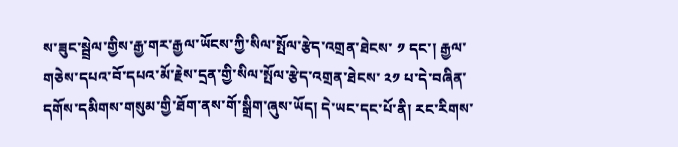ས་ཟུང་སྦྲེལ་གྱིས་རྒྱ་གར་རྒྱལ་ཡོངས་ཀྱི་སིལ་སྤོལ་རྩེད་འགྲན་ཐེངས་ ༡ དང་། རྒྱལ་གཅེས་དཔའ་བོ་དཔའ་མོ་རྗེས་དྲན་གྱི་སིལ་སྤོལ་རྩེད་འགྲན་ཐེངས་ ༢༡ པ་དེ་བཞིན་དགོས་དམིགས་གསུམ་གྱི་ཐོག་ནས་གོ་སྒྲིག་ཞུས་ཡོད། དེ་ཡང་དང་པོ་ནི། རང་རིགས་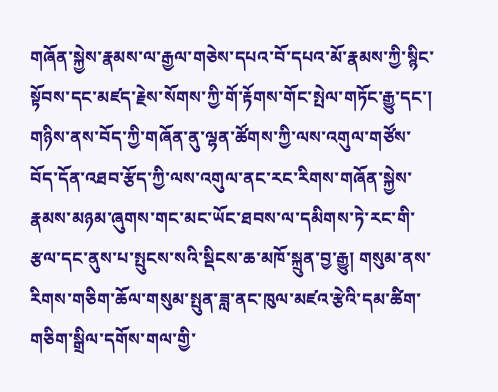གཞོན་སྐྱེས་རྣམས་ལ་རྒྱལ་གཅེས་དཔའ་བོ་དཔའ་མོ་རྣམས་ཀྱི་སྙིང་སྟོབས་དང་མཛད་རྗེས་སོགས་ཀྱི་གོ་རྟོགས་གོང་སྤེལ་གཏོང་རྒྱུ་དང་། གཉིས་ནས་བོད་ཀྱི་གཞོན་ནུ་ལྷན་ཚོགས་ཀྱི་ལས་འགུལ་གཙོས་བོད་དོན་འཐབ་རྩོད་ཀྱི་ལས་འགུལ་ནང་རང་རིགས་གཞོན་སྐྱེས་རྣམས་མཉམ་ཞུགས་གང་མང་ཡོང་ཐབས་ལ་དམིགས་ཏེ་རང་གི་རྩལ་དང་ནུས་པ་སྤུངས་སའི་སྡིངས་ཆ་མཁོ་སྐྲུན་བྱ་རྒྱུ། གསུམ་ནས་རིགས་གཅིག་ཆོལ་གསུམ་སྤུན་ཟླ་ནང་ཁུལ་མཛའ་རྩེའི་དམ་ཚིག་གཅིག་སྒྲིལ་དགོས་གལ་གྱི་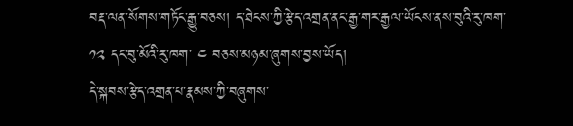བརྡ་ལན་སོགས་གཏོང་རྒྱུ་བཅས། ད་ཐེངས་ཀྱི་རྩེད་འགྲན་ནང་རྒྱ་གར་རྒྱལ་ཡོངས་ནས་བུའི་རུ་ཁག་ ༡༢ དང་བུ་མོའི་རུ་ཁག་ ༤ བཅས་མཉམ་ཞུགས་བྱས་ཡོད།
དེ་སྐབས་རྩེད་འགྲན་པ་རྣམས་ཀྱི་བཞུགས་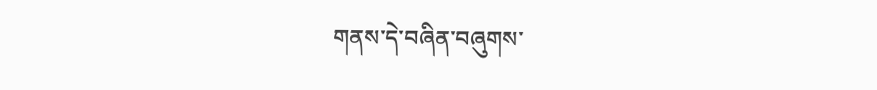གནས་དེ་བཞིན་བཞུགས་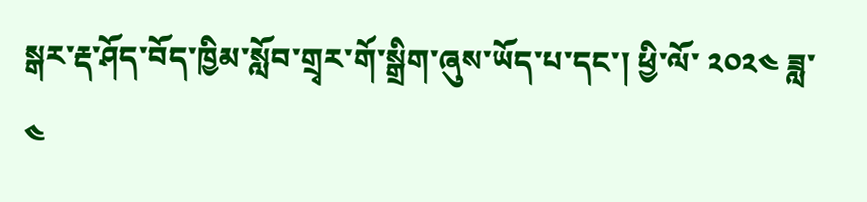སྒར་རྡ་ཤོད་བོད་ཁྱིམ་སློབ་གྲྭར་གོ་སྒྲིག་ཞུས་ཡོད་པ་དང་། ཕྱི་ལོ་ ༢༠༢༤ ཟླ་ ༤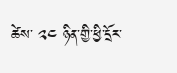ཚེས་ ༢༤ ཉིན་གྱི་ཕྱི་དྲོར་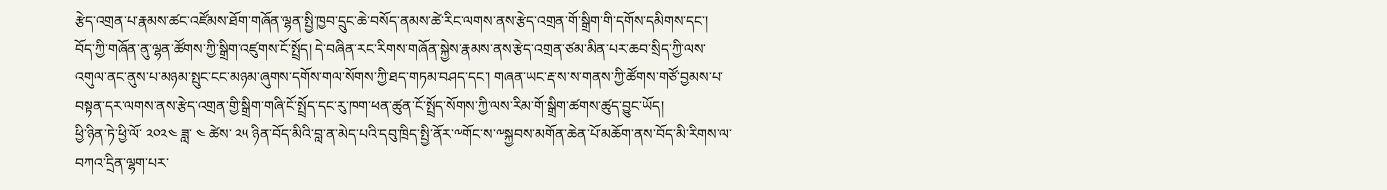རྩེད་འགྲན་པ་རྣམས་ཚང་འཛོམས་ཐོག་གཞོན་ལྷན་སྤྱི་ཁྱབ་དྲུང་ཆེ་བསོད་ནམས་ཚེ་རིང་ལགས་ནས་རྩེད་འགྲན་གོ་སྒྲིག་གི་དགོས་དམིགས་དང་། བོད་ཀྱི་གཞོན་ནུ་ལྷན་ཚོགས་ཀྱི་སྒྲིག་འཛུགས་ངོ་སྤྲོད། དེ་བཞིན་རང་རིགས་གཞོན་སྐྱེས་རྣམས་ནས་རྩེད་འགྲན་ཙམ་མིན་པར་ཆབ་སྲིད་ཀྱི་ལས་འགུལ་ནང་ནུས་པ་མཉམ་སྤུང་ངང་མཉམ་ཞུགས་དགོས་གལ་སོགས་ཀྱི་ཐད་གཏམ་བཤད་དང་། གཞན་ཡང་རྡ་ས་ས་གནས་ཀྱི་ཚོགས་གཙོ་བྱམས་པ་བསྟན་དར་ལགས་ནས་རྩེད་འགྲན་གྱི་སྒྲིག་གཞི་ངོ་སྤྲོད་དང་རུ་ཁག་ཕན་ཚུན་ངོ་སྤྲོད་སོགས་ཀྱི་ལས་རིམ་གོ་སྒྲིག་ཚགས་ཚུད་བྱུང་ཡོད།
ཕྱི་ཉིན་ཏེ་ཕྱི་ལོ་ ༢༠༢༤ ཟླ་ ༤ ཚེས་ ༢༥ ཉིན་བོད་མིའི་བླ་ན་མེད་པའི་དབུ་ཁྲིད་སྤྱི་ནོར་༸གོང་ས་༸སྐྱབས་མགོན་ཆེན་པོ་མཆོག་ནས་བོད་མི་རིགས་ལ་བཀའ་དྲིན་ལྷག་པར་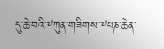དུ་ཆེ་བའི་༸ཀུན་གཟིགས་༸པཎ་ཆེན་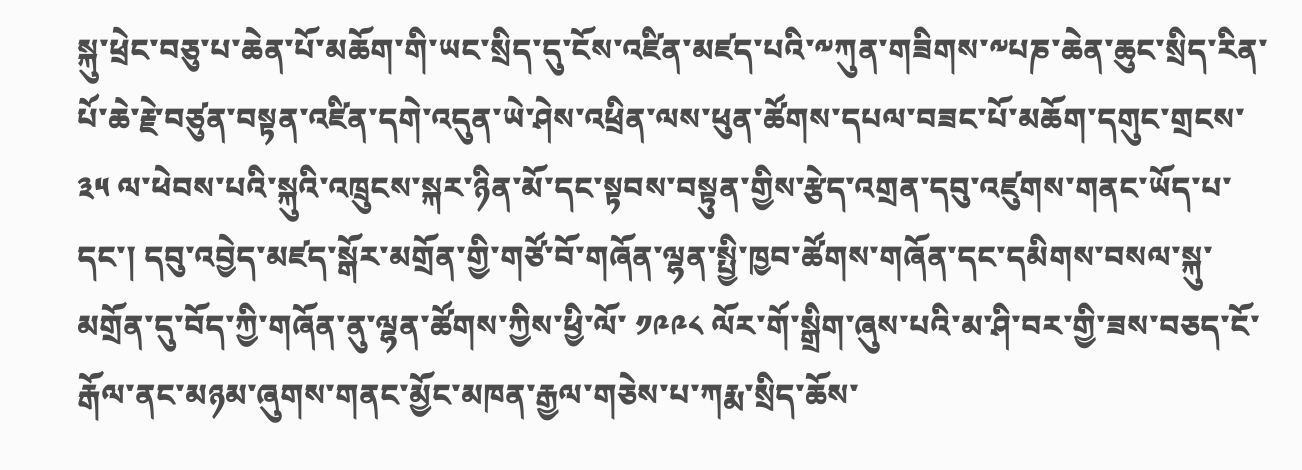སྐུ་ཕྲེང་བཅུ་པ་ཆེན་པོ་མཆོག་གི་ཡང་སྲིད་དུ་ངོས་འཛིན་མཛད་པའི་༸ཀུན་གཟིགས་༸པཎ་ཆེན་ཆུང་སྲིད་རིན་པོ་ཆེ་རྗེ་བཙུན་བསྟན་འཛིན་དགེ་འདུན་ཡེ་ཤེས་འཕྲིན་ལས་ཕུན་ཚོགས་དཔལ་བཟང་པོ་མཆོག་དགུང་གྲངས་ ༣༥ ལ་ཕེབས་པའི་སྐུའི་འཁྲུངས་སྐར་ཉིན་མོ་དང་སྟབས་བསྟུན་གྱིས་རྩེད་འགྲན་དབུ་འཛུགས་གནང་ཡོད་པ་དང་། དབུ་འབྱེད་མཛད་སྒོར་མགྲོན་གྱི་གཙོ་བོ་གཞོན་ལྷན་སྤྱི་ཁྱབ་ཚོགས་གཞོན་དང་དམིགས་བསལ་སྐུ་མགྲོན་དུ་བོད་ཀྱི་གཞོན་ནུ་ལྷན་ཚོགས་ཀྱིས་ཕྱི་ལོ་ ༡༩༩༨ ལོར་གོ་སྒྲིག་ཞུས་པའི་མ་ཤི་བར་གྱི་ཟས་བཅད་ངོ་རྒོལ་ནང་མཉམ་ཞུགས་གནང་མྱོང་མཁན་རྒྱལ་གཅེས་པ་ཀརྨ་སྲིད་ཆོས་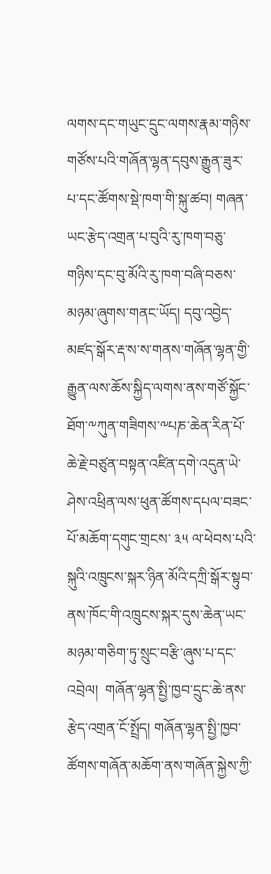ལགས་དང་གཡུང་དྲུང་ལགས་རྣམ་གཉིས་གཙོས་པའི་གཞོན་ལྷན་དབུས་རྒྱུན་ཟུར་པ་དང་ཚོགས་སྡེ་ཁག་གི་སྐུ་ཚབ། གཞན་ཡང་རྩེད་འགྲན་པ་བུའི་རུ་ཁག་བཅུ་གཉིས་དང་བུ་མོའི་རུ་ཁག་བཞི་བཅས་མཉམ་ཞུགས་གནང་ཡོད། དབུ་འབྱེད་མཛད་སྒོར་རྡ་ས་ས་གནས་གཞོན་ལྷན་གྱི་རྒྱུན་ལས་ཆོས་སྐྱིད་ལགས་ནས་གཙོ་སྐྱོང་ཐོག་༸ཀུན་གཟིགས་༸པཎ་ཆེན་རིན་པོ་ཆེ་རྗེ་བཙུན་བསྟན་འཛིན་དགེ་འདུན་ཡེ་ཤེས་འཕྲིན་ལས་ཕུན་ཚོགས་དཔལ་བཟང་པོ་མཆོག་དགུང་གྲངས་ ༣༥ ལ་ཕེབས་པའི་སྐུའི་འཁྲུངས་སྐར་ཉིན་མོའི་དཀྲི་སྒོར་སྟུབ་ནས་ཁོང་གི་འཁྲུངས་སྐར་དུས་ཆེན་ཡང་མཉམ་གཅིག་ཏུ་སྲུང་བརྩི་ཞུས་པ་དང་འབྲེལ།  གཞོན་ལྷན་སྤྱི་ཁྱབ་དྲུང་ཆེ་ནས་རྩེད་འགྲན་ངོ་སྤྲོད། གཞོན་ལྷན་སྤྱི་ཁྱབ་ཚོགས་གཞོན་མཆོག་ནས་གཞོན་སྐྱེས་ཀྱི་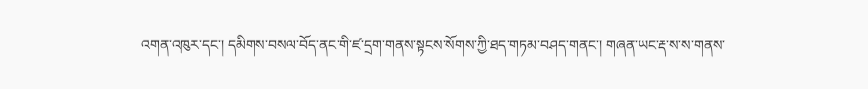འགན་འཁུར་དང་། དམིགས་བསལ་བོད་ནང་གི་ཛ་དྲག་གནས་སྟངས་སོགས་ཀྱི་ཐད་གཏམ་བཤད་གནང་། གཞན་ཡང་རྡ་ས་ས་གནས་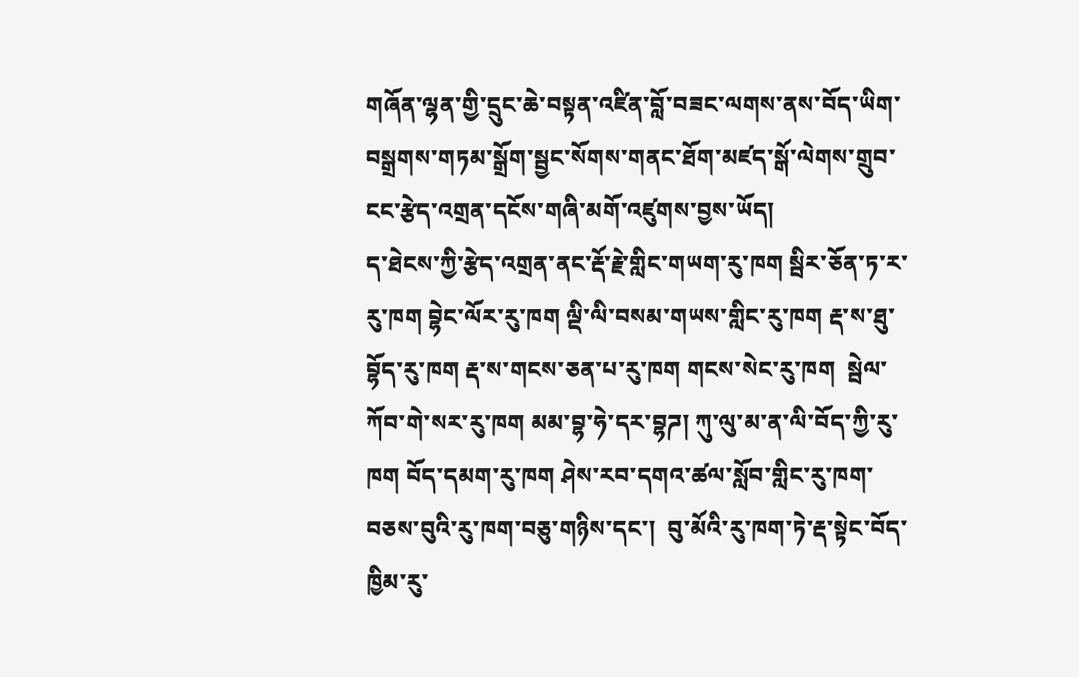གཞོན་ལྷན་གྱི་དྲུང་ཆེ་བསྟན་འཛིན་བློ་བཟང་ལགས་ནས་བོད་ཡིག་བསྒྲགས་གཏམ་སྒྲོག་སྦྱང་སོགས་གནང་ཐོག་མཛད་སྒོ་ལེགས་གྲུབ་ངང་རྩེད་འགྲན་དངོས་གཞི་མགོ་འཛུགས་བྱས་ཡོད།
ད་ཐེངས་ཀྱི་རྩེད་འགྲན་ནང་རྡོ་རྗེ་གླིང་གཡག་རུ་ཁག སྦིར་ཅོན་ཏ་ར་རུ་ཁག བྷེང་ལོར་རུ་ཁག ལྡི་ལི་བསམ་གཡས་གླིང་རུ་ཁག རྡ་ས་ཐུ་བྷོད་རུ་ཁག རྡ་ས་གངས་ཅན་པ་རུ་ཁག གངས་སེང་རུ་ཁག  སྦེལ་ཀོབ་གེ་སར་རུ་ཁག མམ་བྷ་ཧེ་དར་བྷཌ། ཀུ་ལུ་མ་ན་ལི་བོད་ཀྱི་རུ་ཁག བོད་དམག་རུ་ཁག ཤེས་རབ་དགའ་ཚལ་སློབ་གླིང་རུ་ཁག་བཅས་བུའི་རུ་ཁག་བཅུ་གཉིས་དང་།  བུ་མོའི་རུ་ཁག་ཏེ་རྡ་སྟེང་བོད་ཁྱིམ་རུ་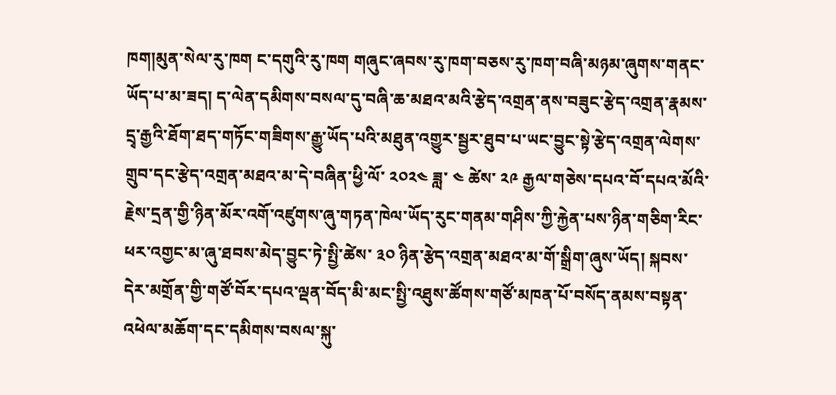ཁག།མུན་སེལ་རུ་ཁག ང་དགུའི་རུ་ཁག གཞུང་ཞབས་རུ་ཁག་བཅས་རུ་ཁག་བཞི་མཉམ་ཞུགས་གནང་ཡོད་པ་མ་ཟད། ད་ལེན་དམིགས་བསལ་དུ་བཞི་ཆ་མཐའ་མའི་རྩེད་འགྲན་ནས་བཟུང་རྩེད་འགྲན་རྣམས་དྲྭ་རྒྱའི་ཐོག་ཐད་གཏོང་གཟིགས་རྒྱུ་ཡོད་པའི་མཐུན་འགྱུར་སྦྱར་ཐུབ་པ་ཡང་བྱུང་སྟེ་རྩེད་འགྲན་ལེགས་གྲུབ་དང་རྩེད་འགྲན་མཐའ་མ་དེ་བཞིན་ཕྱི་ལོ་ ༢༠༢༤ ཟླ་ ༤ ཚེས་ ༢༩ རྒྱལ་གཅེས་དཔའ་བོ་དཔའ་མོའི་རྗེས་དྲན་གྱི་ཉིན་མོར་འགོ་འཛུགས་ཞུ་གཏན་ཁེལ་ཡོད་རུང་གནམ་གཤིས་ཀྱི་རྐྱེན་པས་ཉིན་གཅིག་རིང་ཕར་འགྱང་མ་ཞུ་ཐབས་མེད་བྱུང་ཏེ་སྤྱི་ཚེས་ ༣༠ ཉིན་རྩེད་འགྲན་མཐའ་མ་གོ་སྒྲིག་ཞུས་ཡོད། སྐབས་དེར་མགྲོན་གྱི་གཙོ་བོར་དཔའ་ལྡན་བོད་མི་མང་སྤྱི་འཐུས་ཚོགས་གཙོ་མཁན་པོ་བསོད་ནམས་བསྟན་འཕེལ་མཆོག་དང་དམིགས་བསལ་སྐུ་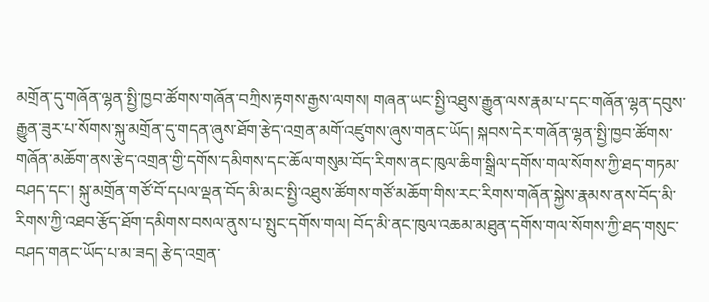མགྲོན་དུ་གཞོན་ལྷན་སྤྱི་ཁྱབ་ཚོགས་གཞོན་བཀྲིས་རྟགས་རྒྱས་ལགས། གཞན་ཡང་སྤྱི་འཐུས་རྒྱུན་ལས་རྣམ་པ་དང་གཞོན་ལྷན་དབུས་རྒྱུན་ཟུར་པ་སོགས་སྐུ་མགྲོན་དུ་གདན་ཞུས་ཐོག་རྩེད་འགྲན་མགོ་འཛུགས་ཞུས་གནང་ཡོད། སྐབས་དེར་གཞོན་ལྷན་སྤྱི་ཁྱབ་ཚོགས་གཞོན་མཆོག་ནས་རྩེད་འགྲན་གྱི་དགོས་དམིགས་དང་ཆོལ་གསུམ་བོད་རིགས་ནང་ཁུལ་ཆིག་སྒྲིལ་དགོས་གལ་སོགས་ཀྱི་ཐད་གཏམ་བཤད་དང་། སྐུ་མགྲོན་གཙོ་བོ་དཔལ་ལྡན་བོད་མི་མང་སྤྱི་འཐུས་ཚོགས་གཙོ་མཆོག་གིས་རང་རིགས་གཞོན་སྐྱེས་རྣམས་ནས་བོད་མི་རིགས་ཀྱི་འཐབ་རྩོད་ཐོག་དམིགས་བསལ་ནུས་པ་སྤུང་དགོས་གལ། བོད་མི་ནང་ཁུལ་འཆམ་མཐུན་དགོས་གལ་སོགས་ཀྱི་ཐད་གསུང་བཤད་གནང་ཡོད་པ་མ་ཟད། རྩེད་འགྲན་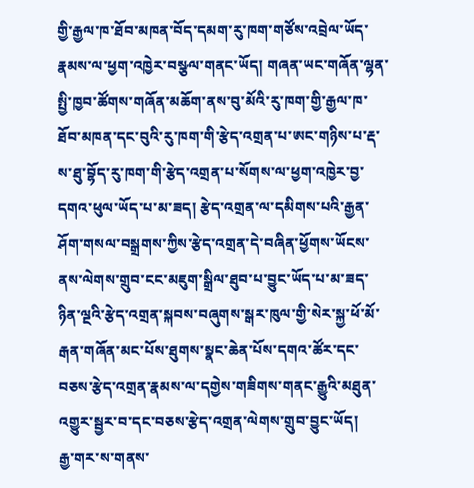གྱི་རྒྱལ་ཁ་ཐོབ་མཁན་བོད་དམག་རུ་ཁག་གཙོས་འབྲེལ་ཡོད་རྣམས་ལ་ཕྱག་འཁྱེར་བསྩལ་གནང་ཡོད། གཞན་ཡང་གཞོན་ལྷན་སྤྱི་ཁྱབ་ཚོགས་གཞོན་མཆོག་ནས་བུ་མོའི་རུ་ཁག་གྱི་རྒྱལ་ཁ་ཐོབ་མཁན་དང་བུའི་རུ་ཁག་གི་རྩེད་འགྲན་པ་ཨང་གཉིས་པ་རྡ་ས་ཐུ་བྷོད་རུ་ཁག་གི་རྩེད་འགྲན་པ་སོགས་ལ་ཕྱག་འཁྱེར་བྱ་དགའ་ཕུལ་ཡོད་པ་མ་ཟད། རྩེད་འགྲན་ལ་དམིགས་པའི་རྒྱན་ཤོག་གསལ་བསྒྲགས་ཀྱིས་རྩེད་འགྲན་དེ་བཞིན་ཕྱོགས་ཡོངས་ནས་ལེགས་གྲུབ་ངང་མཇུག་སྒྲིལ་ཐུབ་པ་བྱུང་ཡོད་པ་མ་ཟད་ཉིན་ལྔའི་རྩེད་འགྲན་སྐབས་བཞུགས་སྒར་ཁུལ་གྱི་སེར་སྐྱ་ཕོ་མོ་རྒན་གཞོན་མང་པོས་ཐུགས་སྣང་ཆེན་པོས་དགའ་ཚོར་དང་བཅས་རྩེད་འགྲན་རྣམས་ལ་དགྱེས་གཟིགས་གནང་རྒྱུའི་མཐུན་འགྱུར་སྦྱར་བ་དང་བཅས་རྩེད་འགྲན་ལེགས་གྲུབ་བྱུང་ཡོད།
རྒྱ་གར་ས་གནས་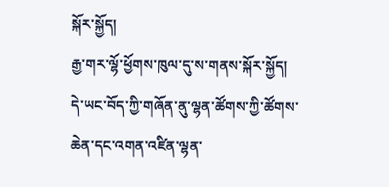སྐོར་སྐྱོད།
རྒྱ་གར་ལྷོ་ཕྱོགས་ཁུལ་དུ་ས་གནས་སྐོར་སྐྱོད།
དེ་ཡང་བོད་ཀྱི་གཞོན་ནུ་ལྷན་ཚོགས་ཀྱི་ཚོགས་ཆེན་དང་འགན་འཛིན་ལྷན་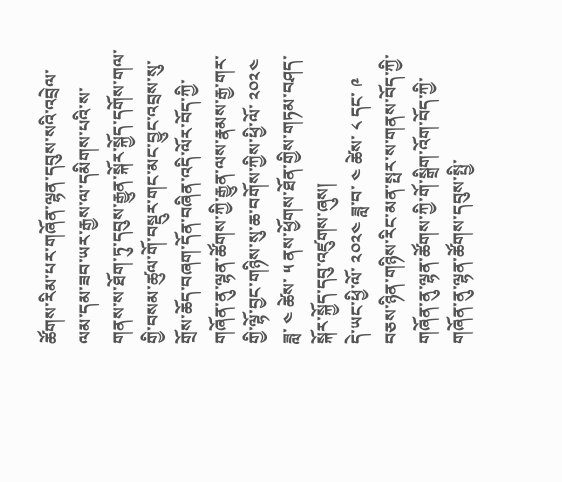ཚོགས་རིམ་པར་གཞོན་ལྷན་དབུས་སའི་འབྲེལ་ལམ་དམ་ཟབ་ཡར་རྒྱས་ལ་དམིགས་པའི་ས་གནས་ས་ཐོག་ཏུ་དབུས་རྒྱུན་སྐོར་སྐྱོད་དགོས་གལ་གྱི་བསམ་ཚུལ་གོ་བསྡུར་གང་མང་བྱུང་འབྲས་སུ་གྲོས་ཆོད་བཞག་དོན་བཞིན་འདི་ལོར་བོད་ཀྱི་གཞོན་ནུ་ལྷན་ཚོགས་ཀྱི་རྒྱུན་ལས་རྣམས་རྒྱ་གར་གྱི་ལྷོ་བྱང་གཉིས་སུ་ཆ་བགོས་ཀྱིས་ཕྱི་ལོ་ ༢༠༢༤ ཟླ་ ༤ ཚེས་ ༥ ནས་ཕྱོགས་ཐོན་གྱིས་གཏམ་བཤད་སྐོར་སྐྱོད་དབུ་འཛུགས་ཞུས།
དེ་ཡང་ཕྱི་ལོ་ ༢༠༢༤ ཟླ་བ་ ༤ ཚེས་ ༨ དང་ ༩ བཅས་ཉིན་གཉིས་རིང་མན་སྤར་ས་གནས་བོད་ཀྱི་གཞོན་ནུ་ལྷན་ཚོགས་ཀྱི་གོ་སྒྲིག་འོག་བོད་ཀྱི་གཞོན་ནུ་ལྷན་ཚོགས་དབུས་སྤྱི་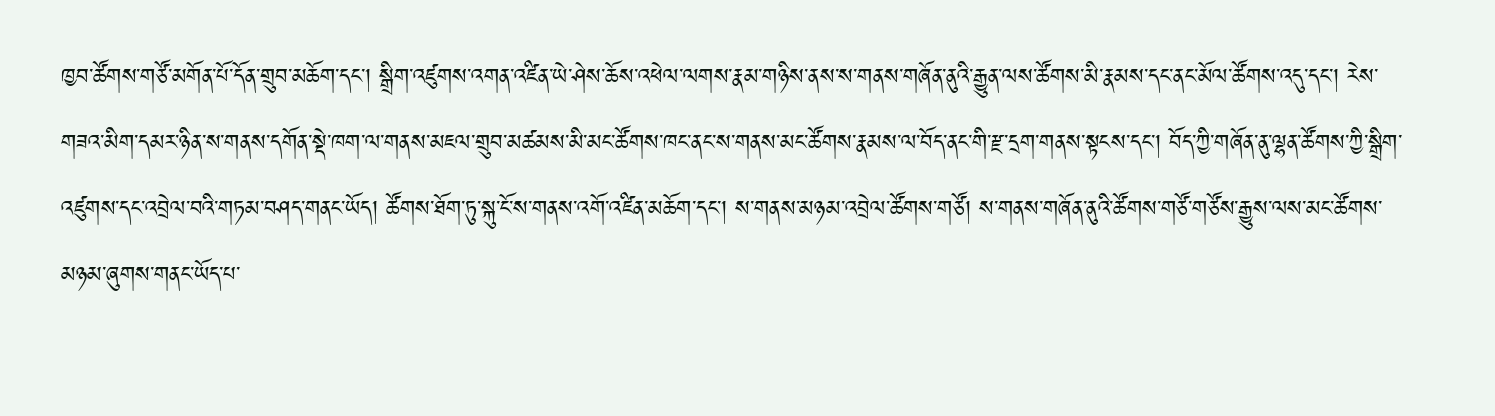ཁྱབ་ཚོགས་གཙོ་མགོན་པོ་དོན་གྲུབ་མཆོག་དང་། སྒྲིག་འཛུགས་འགན་འཛིན་ཡེ་ཤེས་ཆོས་འཕེལ་ལགས་རྣམ་གཉིས་ནས་ས་གནས་གཞོན་ནུའི་རྒྱུན་ལས་ཚོགས་མི་རྣམས་དང་ནང་མོལ་ཚོགས་འདུ་དང་། རེས་གཟའ་མིག་དམར་ཉིན་ས་གནས་དགོན་སྡེ་ཁག་ལ་གནས་མཇལ་གྲུབ་མཚམས་མི་མང་ཚོགས་ཁང་ནང་ས་གནས་མང་ཚོགས་རྣམས་ལ་བོད་ནང་གི་རྫ་དྲག་གནས་སྟངས་དང་། བོད་ཀྱི་གཞོན་ནུ་ལྷན་ཚོགས་ཀྱི་སྒྲིག་འཛུགས་དང་འབྲེལ་བའི་གཏམ་བཤད་གནང་ཡོད། ཚོགས་ཐོག་ཏུ་སྐུ་ངོ་ས་གནས་འགོ་འཛིན་མཆོག་དང་། ས་གནས་མཉམ་འབྲེལ་ཚོགས་གཙོ། ས་གནས་གཞོན་ནུའི་ཚོགས་གཙོ་གཙོས་རྒྱུས་ལས་མང་ཚོགས་མཉམ་ཞུགས་གནང་ཡོད་པ་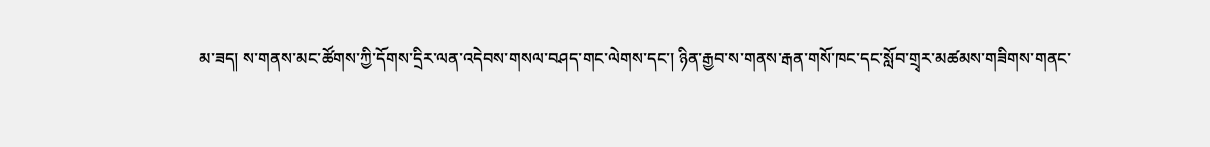མ་ཟད། ས་གནས་མང་ཚོགས་ཀྱི་དོགས་དྲིར་ལན་འདེབས་གསལ་བཤད་གང་ལེགས་དང་། ཉིན་རྒྱབ་ས་གནས་རྒན་གསོ་ཁང་དང་སློབ་གྲྭར་མཚམས་གཟིགས་གནང་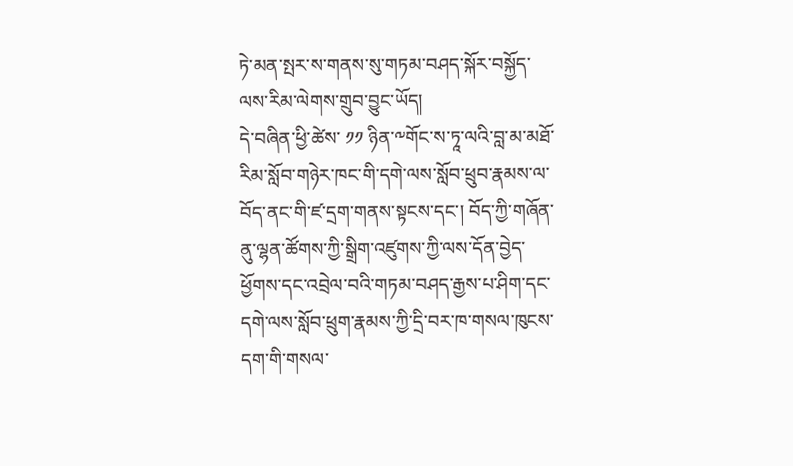ཏེ་མན་སྤར་ས་གནས་སུ་གཏམ་བཤད་སྐོར་བསྐྱོད་ལས་རིམ་ལེགས་གྲུབ་བྱུང་ཡོད།
དེ་བཞིན་ཕྱི་ཚེས་ ༡༡ ཉིན་༸གོང་ས་ཏཱ་ལའི་བླ་མ་མཐོ་རིམ་སློབ་གཉེར་ཁང་གི་དགེ་ལས་སློབ་ཕྲུབ་རྣམས་ལ་བོད་ནང་གི་ཛ་དྲག་གནས་སྟངས་དང་། བོད་ཀྱི་གཞོན་ནུ་ལྷན་ཚོགས་ཀྱི་སྒྲིག་འཛུགས་ཀྱི་ལས་དོན་བྱེད་ཕྱོགས་དང་འབྲེལ་བའི་གཏམ་བཤད་རྒྱས་པ་ཤིག་དང་དགེ་ལས་སློབ་ཕྲུག་རྣམས་ཀྱི་དྲི་བར་ཁ་གསལ་ཁུངས་དག་གི་གསལ་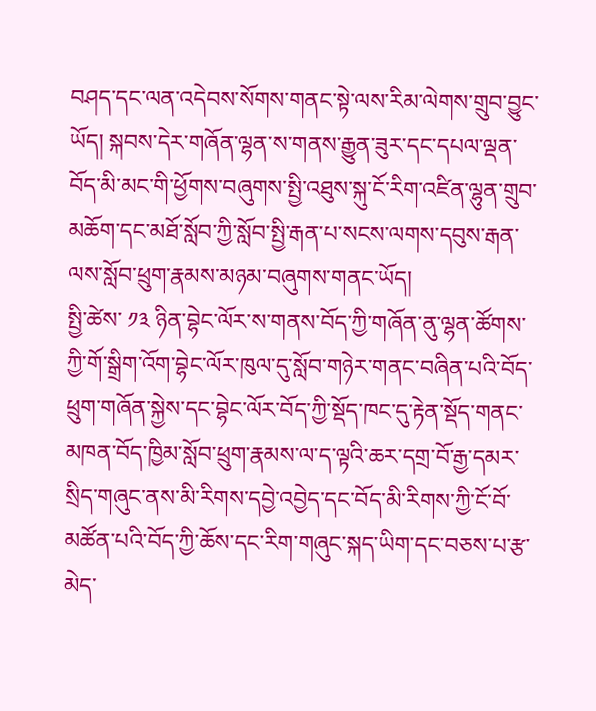བཤད་དང་ལན་འདེབས་སོགས་གནང་སྟེ་ལས་རིམ་ལེགས་གྲུབ་བྱུང་ཡོད། སྐབས་དེར་གཞོན་ལྷན་ས་གནས་རྒྱུན་ཟུར་དང་དཔལ་ལྡན་བོད་མི་མང་གི་ཕྱོགས་བཞུགས་སྤྱི་འཐུས་སྐུ་ངོ་རིག་འཛིན་ལྷུན་གྲུབ་མཆོག་དང་མཐོ་སློབ་ཀྱི་སློབ་སྤྱི་རྒན་པ་སངས་ལགས་དབུས་རྒན་ལས་སློབ་ཕྲུག་རྣམས་མཉམ་བཞུགས་གནང་ཡོད།
སྤྱི་ཚེས་ ༡༣ ཉིན་བྷེང་ལོར་ས་གནས་བོད་ཀྱི་གཞོན་ནུ་ལྷན་ཚོགས་ཀྱི་གོ་སྒྲིག་འོག་བྷེང་ལོར་ཁུལ་དུ་སློབ་གཉེར་གནང་བཞིན་པའི་བོད་ཕྲུག་གཞོན་སྐྱེས་དང་བྷེང་ལོར་བོད་ཀྱི་སྡོད་ཁང་དུ་རྟེན་སྡོད་གནང་མཁན་བོད་ཁྱིམ་སློབ་ཕྲུག་རྣམས་ལ་ད་ལྟའི་ཆར་དགྲ་བོ་རྒྱ་དམར་སྲིད་གཞུང་ནས་མི་རིགས་དབྱེ་འབྱེད་དང་བོད་མི་རིགས་ཀྱི་ངོ་བོ་མཚོན་པའི་བོད་ཀྱི་ཆོས་དང་རིག་གཞུང་སྐད་ཡིག་དང་བཅས་པ་རྩ་མེད་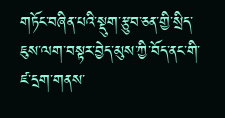གཏོང་བཞིན་པའི་སྡུག་རྩུབ་ཅན་གྱི་སྲིད་ཇུས་ལག་བསྟར་བྱེད་མུས་ཀྱི་བོད་ནང་གི་ཛ་དྲག་གནས་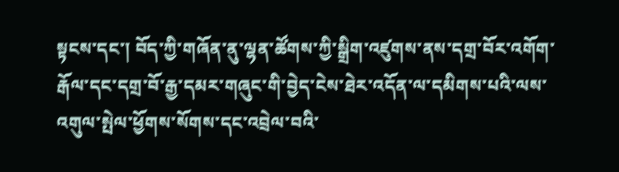སྟངས་དང་། བོད་ཀྱི་གཞོན་ནུ་ལྷན་ཚོགས་ཀྱི་སྒྲིག་འཛུགས་ནས་དགྲ་བོར་འགོག་རྒོལ་དང་དགྲ་བོ་རྒྱ་དམར་གཞུང་གི་བྱེད་ངེས་ཐེར་འདོན་ལ་དམིགས་པའི་ལས་འགུལ་སྤེལ་ཕྱོགས་སོགས་དང་འབྲེལ་བའི་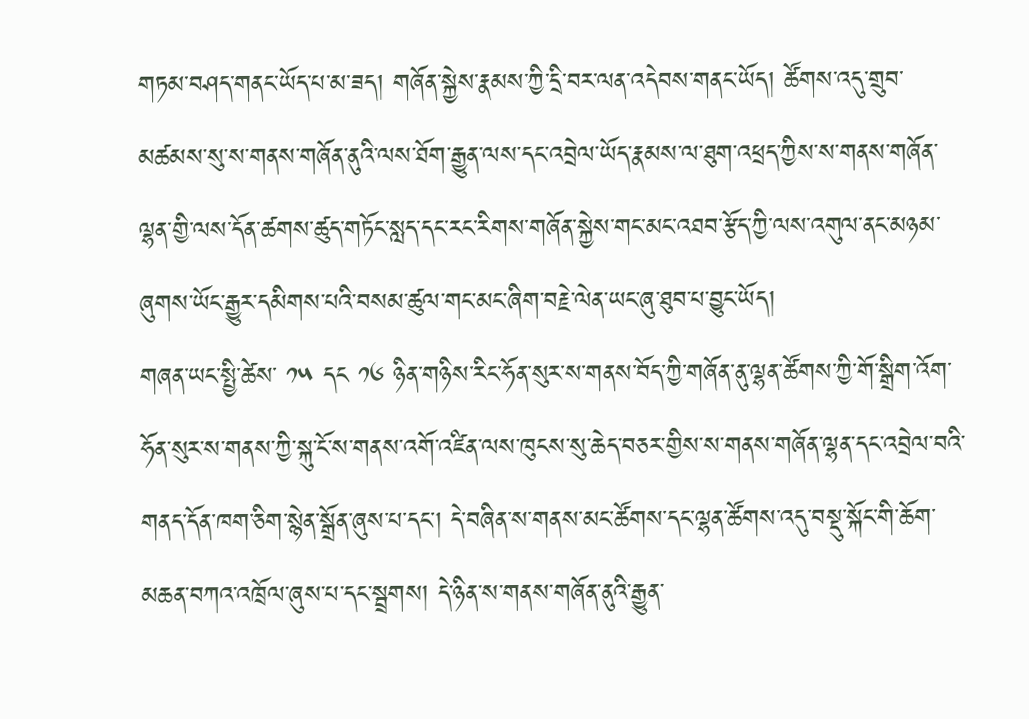གཏམ་བཤད་གནང་ཡོད་པ་མ་ཟད། གཞོན་སྐྱེས་རྣམས་ཀྱི་དྲི་བར་ལན་འདེབས་གནང་ཡོད། ཚོགས་འདུ་གྲུབ་མཚམས་སུ་ས་གནས་གཞོན་ནུའི་ལས་ཐོག་རྒྱུན་ལས་དང་འབྲེལ་ཡོད་རྣམས་ལ་ཐུག་འཕྲད་ཀྱིས་ས་གནས་གཞོན་ལྷན་གྱི་ལས་དོན་ཚགས་ཚུད་གཏོང་སླད་དང་རང་རིགས་གཞོན་སྐྱེས་གང་མང་འཐབ་རྩོད་ཀྱི་ལས་འགུལ་ནང་མཉམ་ཞུགས་ཡོང་རྒྱུར་དམིགས་པའི་བསམ་ཚུལ་གང་མང་ཞིག་བརྗེ་ལེན་ཡང་ཞུ་ཐུབ་པ་བྱུང་ཡོད།
གཞན་ཡང་སྤྱི་ཚེས་ ༡༥ དང ༡༦ ཉིན་གཉིས་རིང་ཧོན་སུར་ས་གནས་བོད་ཀྱི་གཞོན་ནུ་ལྷན་ཚོགས་ཀྱི་གོ་སྒྲིག་འོག་ཧོན་སུར་ས་གནས་ཀྱི་སྐུ་ངོ་ས་གནས་འགོ་འཛིན་ལས་ཁུངས་སུ་ཆེད་བཅར་གྱིས་ས་གནས་གཞོན་ལྷན་དང་འབྲེལ་བའི་གནད་དོན་ཁག་ཅིག་སྙེན་སྒྲོན་ཞུས་པ་དང་། དེ་བཞིན་ས་གནས་མང་ཚོགས་དང་ལྷན་ཚོགས་འདུ་བསྡུ་སྐོང་གི་ཆོག་མཆན་བཀའ་འཁྲོལ་ཞུས་པ་དང་སྦྲགས། དེ་ཉིན་ས་གནས་གཞོན་ནུའི་རྒྱུན་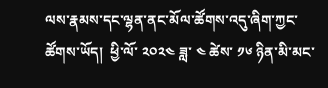ལས་རྣམས་དང་ལྷན་ནང་མོལ་ཚོགས་འདུ་ཞིག་ཀྱང་ཚོགས་ཡོད།  ཕྱི་ལོ་ ༢༠༢༤ ཟླ་ ༤ ཚེས་ ༡༦ ཉིན་མི་མང་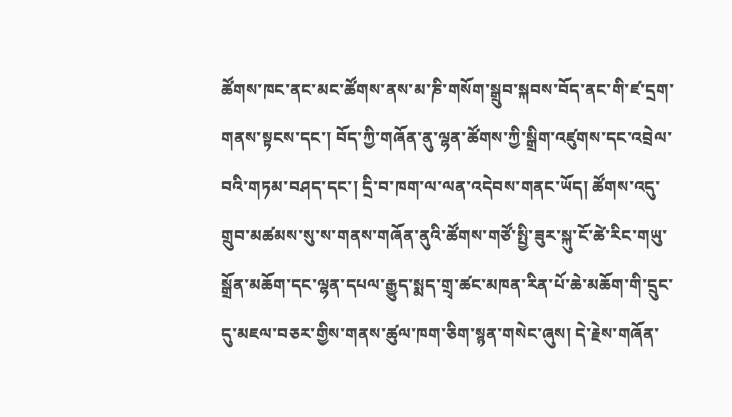ཚོགས་ཁང་ནང་མང་ཚོགས་ནས་མ་ཎི་གསོག་སྒྲུབ་སྐབས་བོད་ནང་གི་ཛ་དྲག་གནས་སྟངས་དང་། བོད་ཀྱི་གཞོན་ནུ་ལྷན་ཚོགས་ཀྱི་སྒྲིག་འཛུགས་དང་འབྲེལ་བའི་གཏམ་བཤད་དང་། དྲི་བ་ཁག་ལ་ལན་འདེབས་གནང་ཡོད། ཚོགས་འདུ་གྲུབ་མཚམས་སུ་ས་གནས་གཞོན་ནུའི་ཚོགས་གཙོ་སྤྱི་ཟུར་སྐུ་ངོ་ཚེ་རིང་གཡུ་སྒྲོན་མཆོག་དང་ལྷན་དཔལ་རྒྱུད་སྨད་གྲྭ་ཚང་མཁན་རིན་པོ་ཆེ་མཆོག་གི་དྲུང་དུ་མཇལ་བཅར་གྱིས་གནས་ཚུལ་ཁག་ཅིག་སྙན་གསེང་ཞུས། དེ་རྗེས་གཞོན་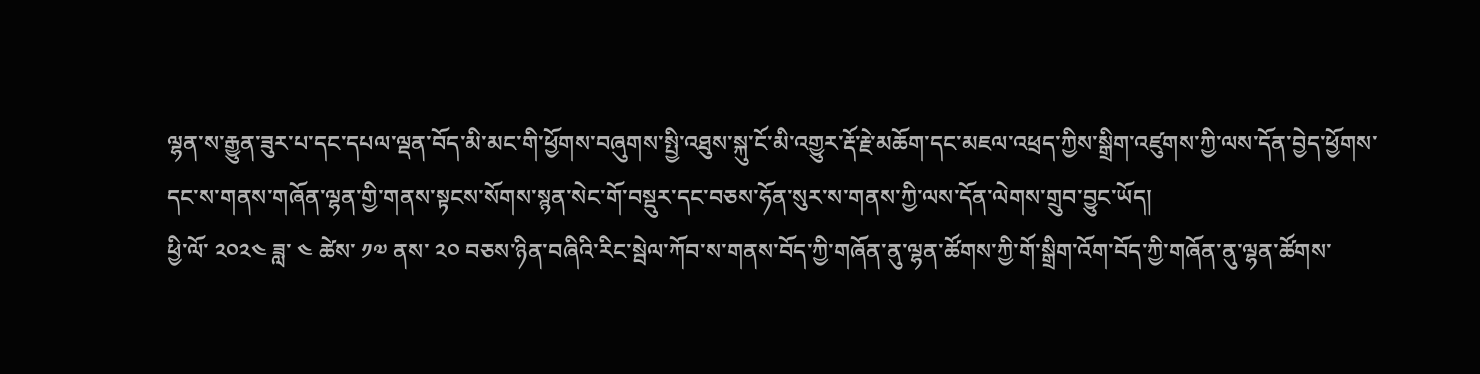ལྷན་ས་རྒྱུན་ཟུར་པ་དང་དཔལ་ལྡན་བོད་མི་མང་གི་ཕྱོགས་བཞུགས་སྤྱི་འཐུས་སྐུ་ངོ་མི་འགྱུར་རྡོ་རྗེ་མཆོག་དང་མཇལ་འཕྲད་ཀྱིས་སྒྲིག་འཛུགས་ཀྱི་ལས་དོན་བྱེད་ཕྱོགས་དང་ས་གནས་གཞོན་ལྷན་གྱི་གནས་སྟངས་སོགས་སྙན་སེང་གོ་བསྡུར་དང་བཅས་ཧོན་སུར་ས་གནས་ཀྱི་ལས་དོན་ལེགས་གྲུབ་བྱུང་ཡོད།
ཕྱི་ལོ་ ༢༠༢༤ ཟླ་ ༤ ཚེས་ ༡༧ ནས་ ༢༠ བཅས་ཉིན་བཞིའི་རིང་སྦེལ་ཀོབ་ས་གནས་བོད་ཀྱི་གཞོན་ནུ་ལྷན་ཚོགས་ཀྱི་གོ་སྒྲིག་འོག་བོད་ཀྱི་གཞོན་ནུ་ལྷན་ཚོགས་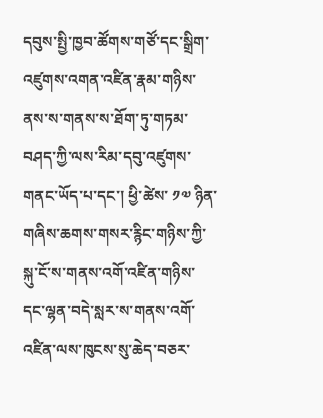དབུས་སྤྱི་ཁྱབ་ཚོགས་གཙོ་དང་སྒྲིག་འཛུགས་འགན་འཛིན་རྣམ་གཉིས་ནས་ས་གནས་ས་ཐོག་ཏུ་གཏམ་བཤད་ཀྱི་ལས་རིམ་དབུ་འཛུགས་གནང་ཡོད་པ་དང་། ཕྱི་ཚེས་ ༡༧ ཉིན་གཞིས་ཆགས་གསར་རྙིང་གཉིས་ཀྱི་སྐུ་ངོ་ས་གནས་འགོ་འཛིན་གཉིས་དང་ལྷན་བདེ་སླར་ས་གནས་འགོ་འཛིན་ལས་ཁུངས་སུ་ཆེད་བཅར་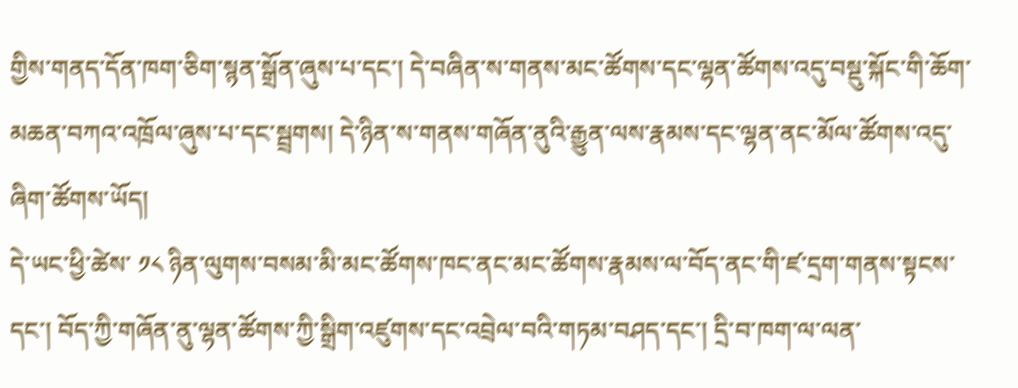གྱིས་གནད་དོན་ཁག་ཅིག་སྙན་སྒྲོན་ཞུས་པ་དང་། དེ་བཞིན་ས་གནས་མང་ཚོགས་དང་ལྷན་ཚོགས་འདུ་བསྡུ་སྐོང་གི་ཆོག་མཆན་བཀའ་འཁྲོལ་ཞུས་པ་དང་སྦྲགས། དེ་ཉིན་ས་གནས་གཞོན་ནུའི་རྒྱུན་ལས་རྣམས་དང་ལྷན་ནང་མོལ་ཚོགས་འདུ་ཞིག་ཚོགས་ཡོད།
དེ་ཡང་ཕྱི་ཚེས་ ༡༨ ཉིན་ལུགས་བསམ་མི་མང་ཚོགས་ཁང་ནང་མང་ཚོགས་རྣམས་ལ་བོད་ནང་གི་ཛ་དྲག་གནས་སྟངས་དང་། བོད་ཀྱི་གཞོན་ནུ་ལྷན་ཚོགས་ཀྱི་སྒྲིག་འཛུགས་དང་འབྲེལ་བའི་གཏམ་བཤད་དང་། དྲི་བ་ཁག་ལ་ལན་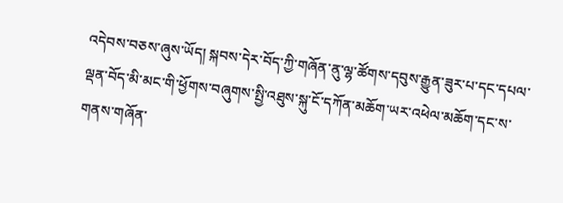འདེབས་བཅས་ཞུས་ཡོད། སྐབས་དེར་བོད་ཀྱི་གཞོན་ནུ་ལྷ་ཚོགས་དབུས་རྒྱུན་ཟུར་པ་དང་དཔལ་ལྡན་བོད་མི་མང་གི་ཕྱོགས་བཞུགས་སྤྱི་འཐུས་སྐུ་ངོ་དཀོན་མཆོག་ཡར་འཕེལ་མཆོག་དང་ས་གནས་གཞོན་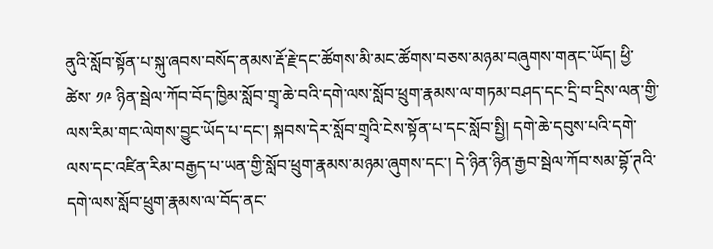ནུའི་སློབ་སྟོན་པ་སྐུ་ཞབས་བསོད་ནམས་རྡོ་རྗེ་དང་ཚོགས་མི་མང་ཚོགས་བཅས་མཉམ་བཞུགས་གནང་ཡོད། ཕྱི་ཚེས་ ༡༩ ཉིན་སྦེལ་ཀོབ་བོད་ཁྱིམ་སློབ་གྲྭ་ཆེ་བའི་དགེ་ལས་སློབ་ཕྲུག་རྣམས་ལ་གཏམ་བཤད་དང་དྲི་བ་དྲིས་ལན་གྱི་ལས་རིམ་གང་ལེགས་བྱུང་ཡོད་པ་དང་། སྐབས་དེར་སློབ་གྲྭའི་ངེས་སྟོན་པ་དང་སློབ་སྤྱི། དགེ་ཆེ་དབུས་པའི་དགེ་ལས་དང་འཛིན་རིམ་བརྒྱད་པ་ཡན་གྱི་སློབ་ཕྲུག་རྣམས་མཉམ་ཞུགས་དང་། དེ་ཉིན་ཉིན་རྒྱབ་སྦེལ་ཀོབ་སམ་བྷོ་ཊའི་དགེ་ལས་སློབ་ཕྲུག་རྣམས་ལ་བོད་ནང་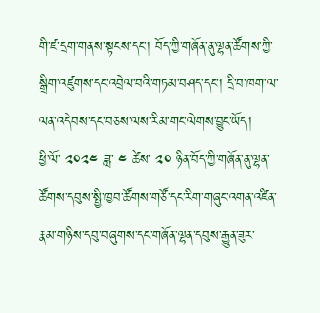གི་ཛ་དྲག་གནས་སྟངས་དང་། བོད་ཀྱི་གཞོན་ནུ་ལྷན་ཚོགས་ཀྱི་སྒྲིག་འཛུགས་དང་འབྲེལ་བའི་གཏམ་བཤད་དང་། དྲི་བ་ཁག་ལ་ལན་འདེབས་དང་བཅས་ལས་རིམ་གང་ལེགས་བྱུང་ཡོད།
ཕྱི་ལོ་ ༢༠༢༤ ཟླ་ ༤ ཚེས་ ༢༠ ཉིན་བོད་ཀྱི་གཞོན་ནུ་ལྷན་ཚོགས་དབུས་སྤྱི་ཁྱབ་ཚོགས་གཙོ་དང་རིག་གཞུང་འགན་འཛིན་རྣམ་གཉིས་དབུ་བཞུགས་དང་གཞོན་ལྷན་དབུས་རྒྱུན་ཟུར་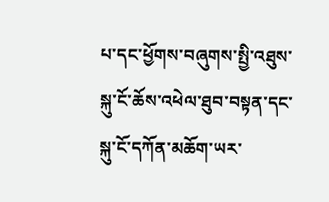པ་དང་ཕྱོགས་བཞུགས་སྤྱི་འཐུས་སྐུ་ངོ་ཆོས་འཕེལ་ཐུབ་བསྟན་དང་སྐུ་ངོ་དཀོན་མཆོག་ཡར་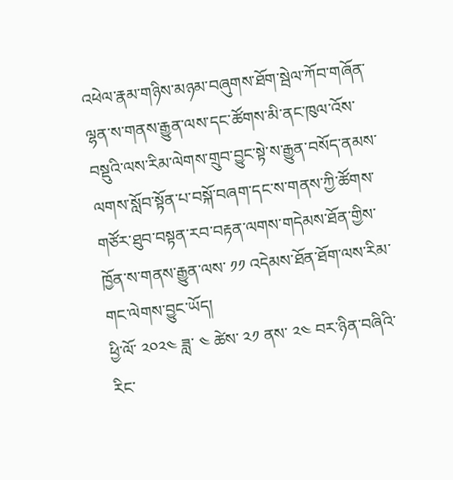འཕེལ་རྣམ་གཉིས་མཉམ་བཞུགས་ཐོག་སྦེལ་ཀོབ་གཞོན་ལྷན་ས་གནས་རྒྱུན་ལས་དང་ཚོགས་མི་ནང་ཁུལ་འོས་བསྡུའི་ལས་རིམ་ལེགས་གྲུབ་བྱུང་སྟེ་ས་རྒྱུན་བསོད་ནམས་ལགས་སློབ་སྟོན་པ་བསྐོ་བཞག་དང་ས་གནས་ཀྱི་ཚོགས་གཙོར་ཐུབ་བསྟན་རབ་བརྟན་ལགས་གདེམས་ཐོན་གྱིས་ཁྱོན་ས་གནས་རྒྱུན་ལས་ ༡༡ འདེམས་ཐོན་ཐོག་ལས་རིམ་གང་ལེགས་བྱུང་ཡོད།
ཕྱི་ལོ་ ༢༠༢༤ ཟླ་ ༤ ཚེས་ ༢༡ ནས་ ༢༤ བར་ཉིན་བཞིའི་རིང་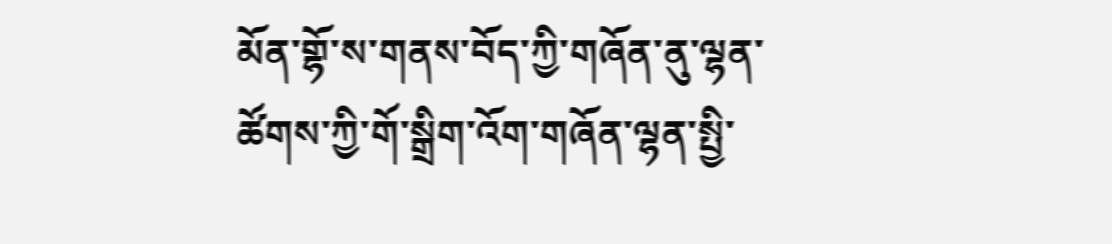མོན་གྷོ་ས་གནས་བོད་ཀྱི་གཞོན་ནུ་ལྷན་ཚོགས་ཀྱི་གོ་སྒྲིག་འོག་གཞོན་ལྷན་སྤྱི་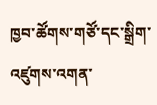ཁྱབ་ཚོགས་གཙོ་དང་སྒྲིག་འཛུགས་འགན་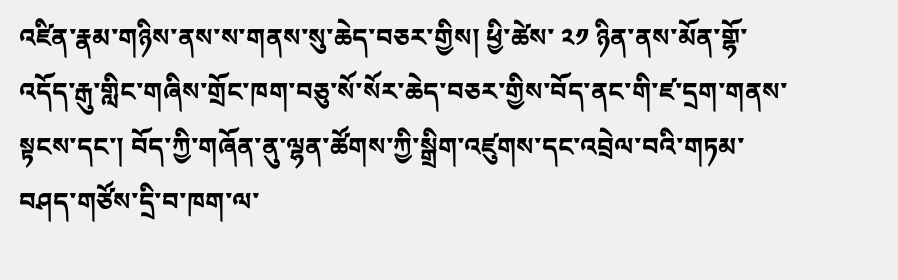འཛིན་རྣམ་གཉིས་ནས་ས་གནས་སུ་ཆེད་བཅར་གྱིས། ཕྱི་ཚེས་ ༢༡ ཉིན་ནས་མོན་གྷོ་འདོད་རྒུ་གླིང་གཞིས་གྲོང་ཁག་བཅུ་སོ་སོར་ཆེད་བཅར་གྱིས་བོད་ནང་གི་ཛ་དྲག་གནས་སྟངས་དང་། བོད་ཀྱི་གཞོན་ནུ་ལྷན་ཚོགས་ཀྱི་སྒྲིག་འཛུགས་དང་འབྲེལ་བའི་གཏམ་བཤད་གཙོས་དྲི་བ་ཁག་ལ་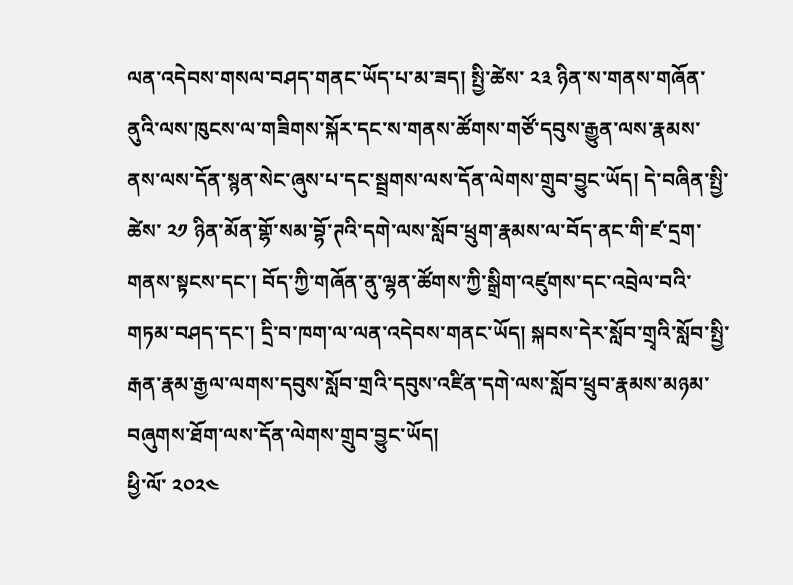ལན་འདེབས་གསལ་བཤད་གནང་ཡོད་པ་མ་ཟད། སྤྱི་ཚེས་ ༢༣ ཉིན་ས་གནས་གཞོན་ནུའི་ལས་ཁུངས་ལ་གཟིགས་སྐོར་དང་ས་གནས་ཚོགས་གཙོ་དབུས་རྒྱུན་ལས་རྣམས་ནས་ལས་དོན་སྙན་སེང་ཞུས་པ་དང་སྦྲགས་ལས་དོན་ལེགས་གྲུབ་བྱུང་ཡོད། དེ་བཞིན་སྤྱི་ཚེས་ ༢༡ ཉིན་མོན་གྷོ་སམ་བྷོ་ཊའི་དགེ་ལས་སློབ་ཕྲུག་རྣམས་ལ་བོད་ནང་གི་ཛ་དྲག་གནས་སྟངས་དང་། བོད་ཀྱི་གཞོན་ནུ་ལྷན་ཚོགས་ཀྱི་སྒྲིག་འཛུགས་དང་འབྲེལ་བའི་གཏམ་བཤད་དང་། དྲི་བ་ཁག་ལ་ལན་འདེབས་གནང་ཡོད། སྐབས་དེར་སློབ་གྲྭའི་སློབ་སྤྱི་རྒན་རྣམ་རྒྱལ་ལགས་དབུས་སློབ་གྲའི་དབུས་འཛིན་དགེ་ལས་སློབ་ཕྲུབ་རྣམས་མཉམ་བཞུགས་ཐོག་ལས་དོན་ལེགས་གྲུབ་བྱུང་ཡོད།
ཕྱི་ལོ་ ༢༠༢༤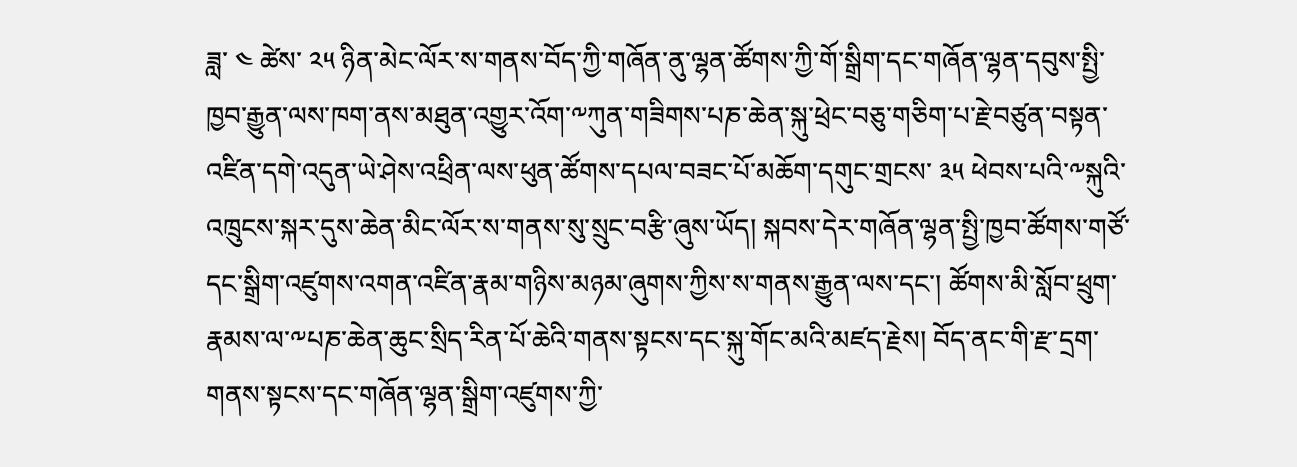ཟླ་ ༤ ཚེས་ ༢༥ ཉིན་མེང་ལོར་ས་གནས་བོད་ཀྱི་གཞོན་ནུ་ལྷན་ཚོགས་ཀྱི་གོ་སྒྲིག་དང་གཞོན་ལྷན་དབུས་སྤྱི་ཁྱབ་རྒྱུན་ལས་ཁག་ནས་མཐུན་འགྱུར་འོག་༸ཀུན་གཟིགས་པཎ་ཆེན་སྐུ་ཕྲེང་བཅུ་གཅིག་པ་རྗེ་བཙུན་བསྟན་འཛིན་དགེ་འདུན་ཡེ་ཤེས་འཕྲིན་ལས་ཕུན་ཚོགས་དཔལ་བཟང་པོ་མཆོག་དགུང་གྲངས་ ༣༥ ཕེབས་པའི་༸སྐུའི་འཁྲུངས་སྐར་དུས་ཆེན་མིང་ལོར་ས་གནས་སུ་སྲུང་བརྩི་ཞུས་ཡོད། སྐབས་དེར་གཞོན་ལྷན་སྤྱི་ཁྱབ་ཚོགས་གཙོ་དང་སྒྲིག་འཛུགས་འགན་འཛིན་རྣམ་གཉིས་མཉམ་ཞུགས་ཀྱིས་ས་གནས་རྒྱུན་ལས་དང་། ཚོགས་མི་སློབ་ཕྲུག་རྣམས་ལ་༸པཎ་ཆེན་ཆུང་སྲིད་རིན་པོ་ཆེའི་གནས་སྟངས་དང་སྐུ་གོང་མའི་མཛད་རྗེས། བོད་ནང་གི་རྫ་དྲག་གནས་སྟངས་དང་གཞོན་ལྷན་སྒྲིག་འཛུགས་ཀྱི་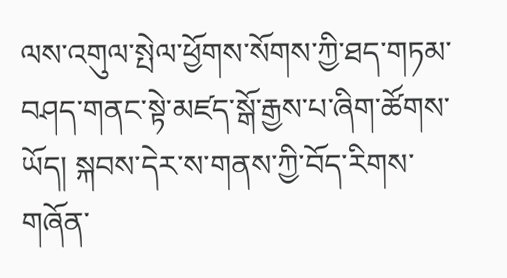ལས་འགུལ་སྤེལ་ཕྱོགས་སོགས་ཀྱི་ཐད་གཏམ་བཤད་གནང་སྟེ་མཛད་སྒོ་རྒྱས་པ་ཞིག་ཚོགས་ཡོད། སྐབས་དེར་ས་གནས་ཀྱི་བོད་རིགས་གཞོན་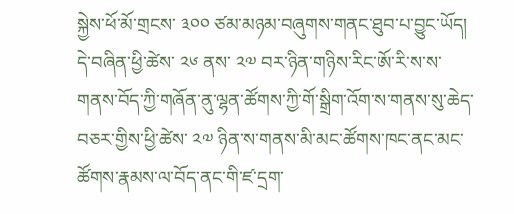སྐྱེས་ཕོ་མོ་གྲངས་ ༣༠༠ ཙམ་མཉམ་བཞུགས་གནང་ཐུབ་པ་བྱུང་ཡོད།
དེ་བཞིན་ཕྱི་ཚེས་ ༢༦ ནས་ ༢༧ བར་ཉིན་གཉིས་རིང་ཨོ་རི་ས་ས་གནས་བོད་ཀྱི་གཞོན་ནུ་ལྷན་ཚོགས་ཀྱི་གོ་སྒྲིག་འོག་ས་གནས་སུ་ཆེད་བཅར་གྱིས་ཕྱི་ཚེས་ ༢༧ ཉིན་ས་གནས་མི་མང་ཚོགས་ཁང་ནང་མང་ཚོགས་རྣམས་ལ་བོད་ནང་གི་ཛ་དྲག་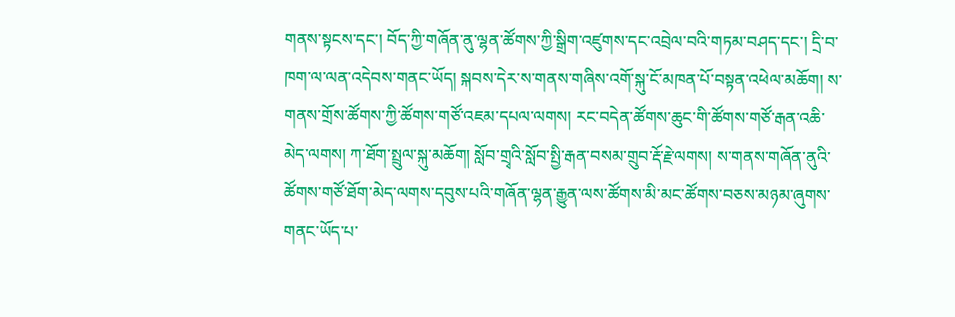གནས་སྟངས་དང་། བོད་ཀྱི་གཞོན་ནུ་ལྷན་ཚོགས་ཀྱི་སྒྲིག་འཛུགས་དང་འབྲེལ་བའི་གཏམ་བཤད་དང་། དྲི་བ་ཁག་ལ་ལན་འདེབས་གནང་ཡོད། སྐབས་དེར་ས་གནས་གཞིས་འགོ་སྐུ་ངོ་མཁན་པོ་བསྟན་འཕེལ་མཆོག། ས་གནས་གྲོས་ཚོགས་ཀྱི་ཚོགས་གཙོ་འཇམ་དཔལ་ལགས། རང་བདེན་ཚོགས་ཆུང་གི་ཚོགས་གཙོ་རྒན་འཆི་མེད་ལགས། ཀ་ཐོག་སྤྲུལ་སྐུ་མཆོག། སློབ་གྲྭའི་སློབ་སྤྱི་རྒན་བསམ་གྲུབ་རྡོ་རྗེ་ལགས། ས་གནས་གཞོན་ནུའི་ཚོགས་གཙོ་ཐོག་མེད་ལགས་དབུས་པའི་གཞོན་ལྷན་རྒྱུན་ལས་ཚོགས་མི་མང་ཚོགས་བཅས་མཉམ་ཞུགས་གནང་ཡོད་པ་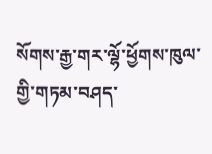སོགས་རྒྱ་གར་ལྷོ་ཕྱོགས་ཁུལ་གྱི་གཏམ་བཤད་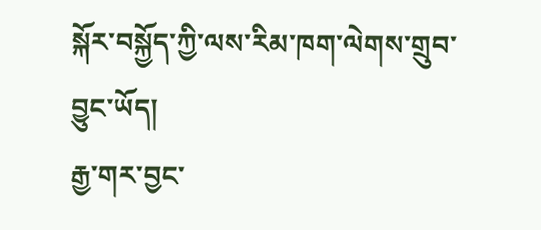སྐོར་བསྐྱོད་ཀྱི་ལས་རིམ་ཁག་ལེགས་གྲུབ་བྱུང་ཡོད།
རྒྱ་གར་བྱང་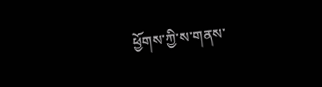ཕྱོགས་ཀྱི་ས་གནས་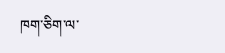ཁག་ཅིག་ལ་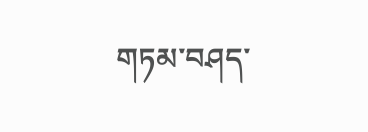གཏམ་བཤད་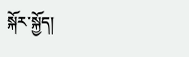སྐོར་སྐྱོད།